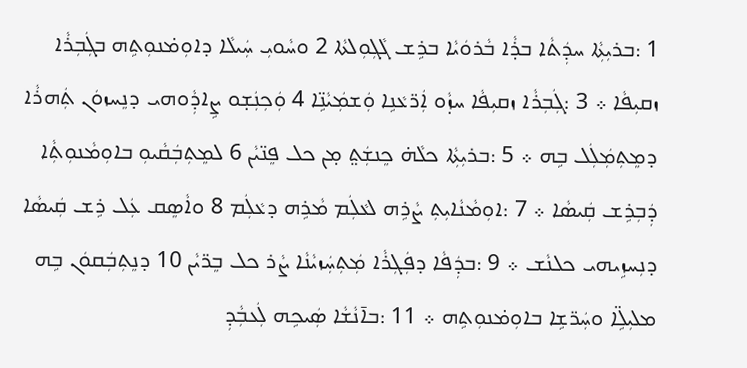1 :ܒܪܝܼܬܼܵܐ ܚܕܲܬܵܐ ܒܪ̣ܵܐ ܒܵܪܘܿܝܵܐ ܒܪܹܫ ܓܵܓܼܘܼܠܬܵܐ 2 ܘܚܵܘܝܼ ܚܲܝܠܵܐ ܕܐܘܼܡ̇ܢܘܼܬܹܗ ܒܓܲܒܼܪܵܐ ܙܩܝܼܦܵܐ ܀ 3 :ܓܲܒܼܪܵܐ ܙܩܝܼܦܵܐ ܚܙ̣ܵܘ ܐܲܪ̈ܥܵܢܹܐ ܘܲܫܡܲܝܵܢܹ̈ܐ 4 ܘܲܟܼܢܲܫ̣ܘ ܨܹܐܕܼܵܘܗܝ ܕܢܸܚܙܘܿܢ ܬܲܗܪܵܐ ܕܡܸܬܼܡܲܠܲܠ ܒܹܗ ܀ 5 :ܒܪܝܼܬܼܵܐ ܟܠܵܗ̇ ܟܸܢܫܲܬ̤ ܡ̣ܢ ܟܠ ܦܸܢ̈ܝܵܢ 6 ܠܡܸܬܼܒܲܩܵܝܘܼ ܒܐܘܼܡܵܢܘܼܬܼܵܐ ܕܲܒܼܪܹܫ ܩܲܝܣܵܐ ܀ 7 :ܐܘܼܡܵܢܵܐܝܼܬܼ ܨܵܪܹܗ ܠܥܵܠܲܡ ܡܵܪܹܗ ܕܥܵܠܲܡ 8 ܘܐܵܣܸܩ ܥܲܠ ܪܹܫ ܩܲܝܣܵܐ ܕܢܼܚܙܹܝܗܝ ܟܠܢܵܫ ܀ 9 :ܒܕܲܦܵܐ ܕܦܲܓܼܪܵܐ ܡܲܬܼܚܲܙܝܵܢܵܐ ܨܵܪ ܟܠ ܒܸܪ̈ܝܵܢ 10 ܕܢܸܬܼܒܲܩܘܿܢ ܒܹܗ ܡܠܝܼܠܹ̈ܐ ܘܚܲܪ̈ܫܹܐ ܒܐܘܼܡ̇ܢܘܼܬܹܗ ܀ 11 :ܒܐ̄ܢܵܫܵܐ ܣܲܝܟܹܗ ܠܲܥܒܼܵܕܼ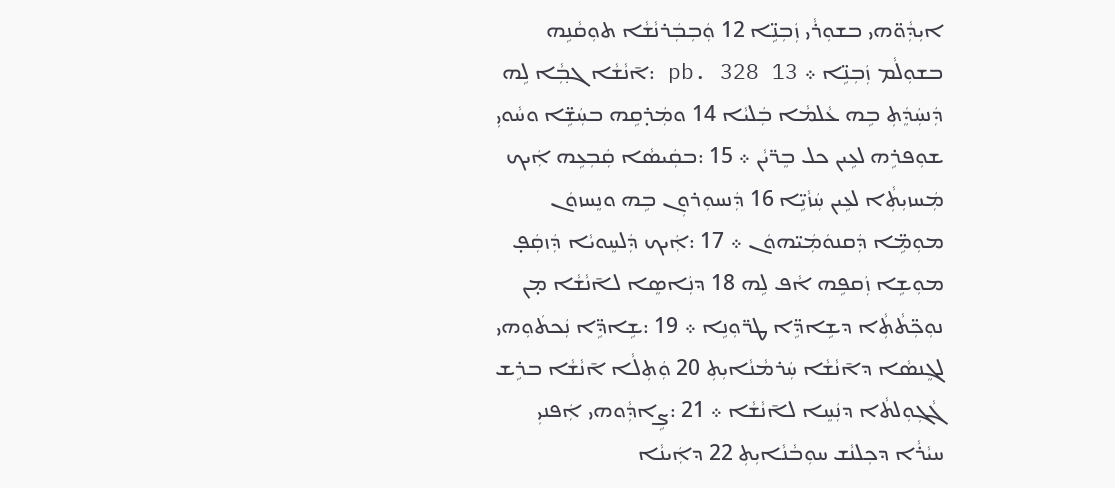ܐܝܼܕܼܵܘ̈ܗܝ ܒܫܘܼܪܵܝ ܙܲܒܼܢܹ̈ܐ 12 ܘܲܒܼܒܲܪܢܵܫܵܐ ܬܘܼܩܵܢܹܗ ܒܫܘܼܠܵܡ ܙܲܒܼܢܹ̈ܐ ܀ pb. 328 13 :ܐ̄ܢܵܫܵܐ ܓܒܼ݂ܵܐ ܠܹܗ ܕܲܢܚܲܕܸܿܬܼ ܒܹܗ ܥܵܠܡܵܐ ܒܲܠܝܵܐ 14 ܘܡܲܪ̣ܩܹܗ ܒܚܲܫܹ̈ܐ ܘܚܵܘܝܼ ܫܘܼܦܪܹܗ ܠܥܹܝܢ ܟܠ ܒܸܪ̈ܝܵܢ ܀ 15 :ܒܩܲܝܣܵܐ ܩܲܒܼܥܹܗ ܐܲܝܟ ܡܲܚܙܝܼܬܼܵܐ ܠܥܹܝܢ ܚܲܙܵܝܹ̈ܐ 16 ܕܲܢܚܘܼܪܘܼܢ ܒܹܗ ܘܢܸܚܙܘܿܢ ܡܘܼܡܹ̈ܐ ܕܲܩܢܘܿܡܲܝ̈ܗܘܿܢ ܀ 17 :ܐܲܝܟ ܕܲܠܚܸܘܝܵܐ ܕܲܙܩܲܦ̣ ܡܘܼܫܹܐ ܙܲܩܦܹܗ ܐܵܦ ܠܹܗ 18 ܕܢܲܐܣܸܐ ܠܐ̄ܢܵܫܵܐ ܡ̣ܢ ܢܘܼܟܼ̈ܬܵܬܼܵܐ ܕܫܹܐܕܹ̈ܐ ܛܪ̈ܘܼܢܹܐ ܀ 19 :ܫܹܐܕܹ̈ܐ ܢܲܟܬܿܘܼܗܝ ܠܓܸܢܣܵܐ ܕܐ̄ܢܵܫܵܐ ܚܲܪܡܵܢܵܐܝܼܬܼ 20 ܘܲܬܼܠܵܐ ܐ̄ܢܵܫܵܐ ܒܪܹܫ ܓܵܓܼܘܼܠܬܵܐ ܕܢܲܚܸܐ ܠܐ̄ܢܵܫܵܐ ܀ 21 :ܨܹܐܕܼܵܘܗܝ ܐܲܦܢܝܼ ܚܝܵܪܵܐ ܕܟܼܠܢܵܫ ܚܘܼܒܵܢܵܐܝܼܬܼ 22 ܕܐܲܝܢܵܐ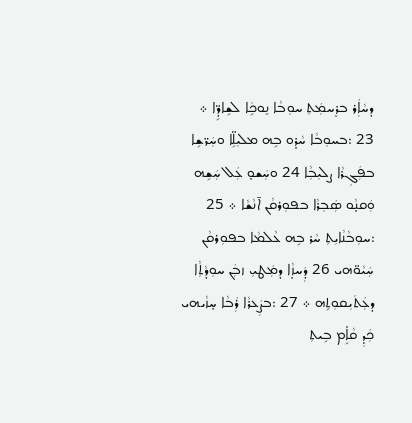ܕܚܵܐܲܪ ܒܪܸܚܡܲܬܼ ܚܘܼܒܵܐ ܢܸܘܟܹܿܐ ܠܫܹܐܕܹ̈ܐ ܀ 23 :ܒܚܘܼܒܵܐ ܚܵܪ̣ܘ ܒܹܗ ܡܠܝܼܠܹ̈ܐ ܘܚܲܪ̈ܫܹܐ ܒܦܲܓܼܪܵܐ ܨܠܝܼܒܼܵܐ 24 ܘܚܲܫܘ̣ ܥܲܠ ܚܲܫܹܗ ܘܲܩܢ̣ܵܘ ܣܲܒܼܪܵܐ ܒܦܘܼܪܩܵܢ ܐ̄ܢܵܫܵܐ ܀ 25 :ܚܘܼܒܵܢܵܐܝܼܬܼ ܚܵܪ ܒܹܗ ܥܵܠܡܵܐ ܒܦܘܼܪܩܵܢ ܚܲܝܵܘ̈ܗܝ 26 ܕܲܚܙ̣ܵܐ ܕܡܲܛܝܼ ܙܒܲܢ ܚܘܼܕܵܬܼܵܐ ܕܥܲܬܿܝܼܩܘܼܬܹܗ ܀ 27 :ܒܨܲܥܪܵܐ ܪܲܒܵܐ ܚ̣ܙܵܝܗܝ ܟܲܕܼ ܩܵܐܹ̇ܡ ܒܹܝܬܼ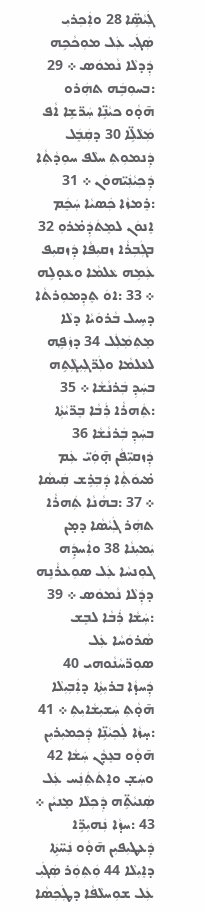ܓܲܝܵܣܹ̈ܐ 28 ܘܐܲܟܼܪܝܼ ܣܲܓܿܝܼ ܥܲܠ ܡܘܼܟܵܟܹܗ ܕܲܕܠܵܐ ܢܵܡܘܿܣ ܀ 29 :ܒܚܘܼܒܹܿܗ ܬܗܲܪܘ ܗ̄ܘ̣ܵܘ ܟܝܵܢܹ̈ܐ ܚܲܪ̈ܫܹܐ ܐܵܦ ܡܲܠܵܠܹ̈ܐ 30 ܕܩܲܒܸܿܠ ܕܲܢܡܘܼܬܼ ܚܠܵܦ ܚܘܼܕܵܬܼܵܐ ܕܲܟܼܝܵܢܲܝ̈ܗܘܿܢ ܀ 31 :ܪܸܡܙܵܐ ܟܲܣܝܵܐ ܚܲܟܸܿܡ ܐܸܢܘܿܢ ܠܡܸܬܿܕܲܡ̇ܪܘܼ 32 ܒܓܲܒܼܪܵܐ ܙܩܝܼܦܵܐ ܕܲܙܩܝܼܦ ܥܲܡܹܗ ܥܵܠܡܵܐ ܘܥܵܘ̣ܠܹܗ ܀ 33 :ܐܘܿ ܬܸܕܼܡܘܼܪܬܵܐ ܕܚܹܝܠ ܒܵܪܘܿܝܵܐ ܕܠܵܐ ܡܸܬܼܡܲܠܲܠ 34 ܕܙܲܦܹ݂ܗ ܠܥܵܠܡܵܐ ܘܠܲܪ̈ܓܼܝܼܓܼܵܬܹܗ ܒܚܲܕܼ ܒܲܪܢܵܫܵܐ ܀ 35 :ܬܲܗܪܵܐ ܪܲܒܵܐ ܒܸܪ̈ܝܵܬܼܵܐ ܒܚܲܕܼ ܒܲܪܢܵܫܵܐ 36 ܕܲܙܩܝܼ̈ܦܵܢ ܗ̣̄ܘܲܝ̈ ܥܲܡ ܡ̇ܝܘܿܬܼܵܐ ܕܲܒܼܪܹܫ ܩܲܝܣܵܐ ܀ 37 :ܒܗܵܢܵܐ ܬܲܗܪܵܐ ܬܗܲܪ ܓܲܝܵܣܵܐ ܕܡ̣ܢ ܝܲܡܝܼܢܵܐ 38 ܘܐܲܚܕܹܿܗ ܓܘܼܢܚܵܐ ܥܲܠ ܣܘܼܥܪܵܢܹܗ ܕܕܲܠܵܐ ܢܵܡܘܿܣ ܀ 39 :ܚܲܫܵܐ ܪܲܒܵܐ ܠܒܸܫ ܣܵܪܘܿܚܵܐ ܥܲܠ ܣܘܼܪ̈ܚܵܢܵܘܗܝ 40 ܕܲܚܙ̣ܵܐ ܒܪܝܼܬܼܵܐ ܕܐܲܒܼܝܼܠܵܐ ܗ̄ܘ̣ܵܬܼ ܚܲܫܝܼܫܵܐܝܼܬܼ ܀ 41 :ܚ̣ܙܵܐ ܠܲܟܼܝܵܢܹ̈ܐ ܕܲܟܼܡܝܼܪܝܼܢ ܗ̄ܘ̣ܵܘ ܒܥܸܕܵܢ ܚܲܫܵܐ 42 ܘܚܲܫ̣ ܘܐܸܬܿܬܲܢܲܚ ܥܲܠ ܣܲܢܝܵܬܹ̈ܗ ܕܲܟܼܠܵܐ ܡܸܢܝܵܢ ܀ 43 :ܚܙ̣ܵܐ ܢܲܗܝܼܪܹ̈ܐ ܕܲܥܛܝܼܦܝܼܢ ܗ̄ܘ̣ܵܘ ܢܲܚ̈ܬܹܿܐ ܕܐܸܝܼܠܵܐ 44 ܘܲܬܼܘܲܪ ܣܲܓܿܝܼ ܥܲܠ ܫܘܼܚܠܵܦܵܐ ܕܛܲܟܼܣܵܐ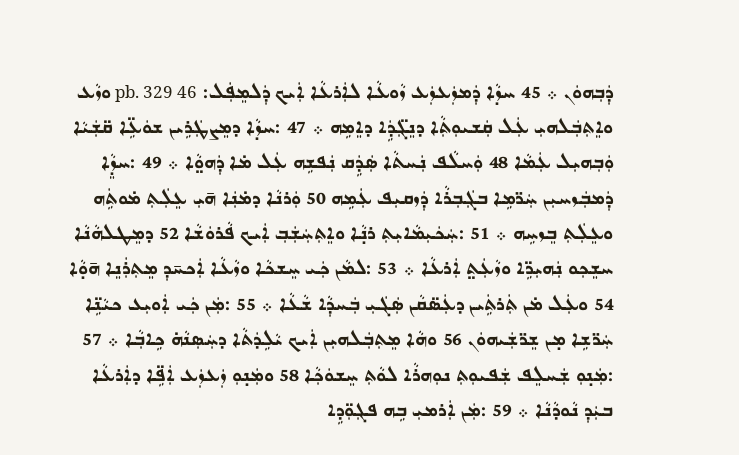ܕܲܒܼܗܘܿܢ ܀ 45 ܚܙ̣ܵܐ ܕܲܡܙܲܥܙܲܥ ܙܵܘܥܵܐ ܠܐܲܪܥܵܐ ܐܲܝܟ ܕܲܠܡܸܦܲܠ: pb. 329 46 ܘܙܵܥ ܘܐܸܬܼܒܲܠܗܝܼ ܥܲܠ ܩܲܫܝܘܼܬܼܵܐ ܕܢܸܓܼ̈ܕܹܿܐ ܕܐܸܡܹܗ ܀ 47 :ܚܙ̣ܵܐ ܕܡܸܨܛܲܪܹܝܢ ܫܘܿܥܹ̈ܐ ܩ̈ܫܲܝܵܐ ܘܲܒܼܗܝܼܠ ܥܲܡܵܐ 48 ܘܲܚܠܵܦ ܢܲܚܬܵܐ ܣܲܕܹܿܩ ܢܲܦܫܹܗ ܥܲܠ ܡ̇ܐ ܕܲܗܘ̤ܵܐ ܀ 49 :ܚܙ̣ܸܵܐ ܕܲܡܒܲܙܚܝܼܢ ܚܲܪ̈ܡܹܐ ܒܓܲܒܼܪܵܐ ܕܲܙܩܝܼܦ ܥܲܡܹܗ 50 ܘܲܪܢܵܐ ܕܡ̇ܢܲܐ ܗ̄ܝܼ ܥܸܠܲܬܼ ܡ̇ܘܬܹܿܗ ܘܥܸܠܲܬܼ ܒܸܙܚܹܗ ܀ 51 :ܚܲܟܿܝܼܡܵܐܝܼܬܼ ܪܢ̣ܵܐ ܘܐܸܬܼܚܲܫܲܒܼ ܐܲܝܟ ܦܵܪܘܿܫܵܐ 52 ܕܡܸܛܠܗܵܢܵܐ ܚܫܸܟܼܘ ܢܲܗܝܼܪܹ̈ܐ ܘܙܵܥܲܬ̤ ܐܲܪܥܵܐ ܀ 53 :ܠܡܵܢ ܟܲܝ ܚܸܫܟܵܐ ܘܙܵܥܵܐ ܐܲܟܚ̄ܕܼ ܡܸܬܼܪܲܢܸܐ ܗ̄ܘ̣ܵܐ 54 ܘܥܲܠ ܡ̇ܢ ܬܲܪܬܹܿܝܢ ܕܥܲܣ̈ܩܵܢ ܣܲܓܿܝܼ ܒܲܚܕܼܵܐ ܫܵܥܵܐ ܀ 55 :ܡܲܢ ܟܲܝ ܐܲܘܝܼܥ ܟܝܵܢܹ̈ܐ ܚܲܪ̈ܫܹܐ ܡ̣ܢ ܫܸܪ̈ܫܲܝܗܘܿܢ 56 ܘܗܵܐ ܡܸܬܼܒܲܠܗܝܼܢ ܐܲܝܟ ܝܵܠܹܕܿܬܵܐ ܕܚܲܣ݂ܢܵܗ̇ ܟܹܐܒܼܵܐ ܀ 57 :ܡܲܢ̣ܘܼ ܫܲܚܠܸܦ ܫܲܦܝܘܼܬܼ ܢܘܼܗܪܵܐ ܠܘܵܬܼ ܚܸܫܘܿܟܼܵܐ 58 ܘܡܲܢ̣ܘܼ ܙܲܥܙܲܥ ܐܲܦܹ̈ܐ ܕܐܲܪܥܵܐ ܒܝܲܕܼ ܢܵܘܕܵܢܵܐ ܀ 59 :ܡܲܢ ܐܲܪܡܝܼ ܒܹܗ ܦܓܼܘܼ̈ܕܹܐ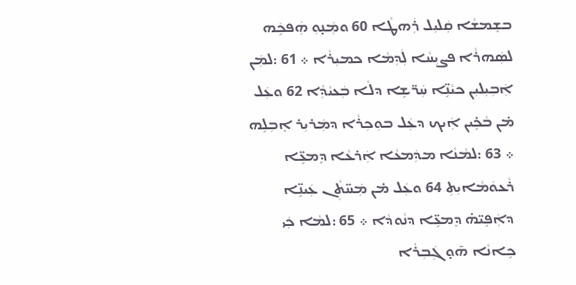ܒܫܸܡܫܵܐ ܩܲܠܝܼܠ ܪܲܗܛܵܐ 60 ܘܡܲܢ̣ܘܼ ܗܲܦܟܹܿܗ ܠܣܲܗܪܵܐ ܦܨܝܼܚܵܐ ܠܲܕܼܡܵܐ ܟܡܝܼܪܵܐ ܀ 61 :ܠܡܲܢ ܐܲܒܼܝܼܠܝܼܢ ܟܝܵܢܹ̈ܐ ܚܲܪ̈ܫܹܐ ܕܠܵܐ ܒܲܥܝܵܕܼܵܐ 62 ܘܥܲܠ ܡ̇ܢ ܒܵܟܹ̇ܝܢ ܐܲܝܟ ܕܥܲܠ ܒܘܼܟܼܪܵܐ ܕܡܲܪܝܼܪ ܐܸܒܼܠܹܗ ܀ 63 :ܠܡܵܢܵܐ ܡܕܲܡܥܵܐ ܐܲܪܥܵܐ ܕܸܡܥܹ̈ܐ ܪܵܥܘܿܡܵܐܝܼܬܼ 64 ܘܥܲܠ ܡ̇ܢ ܡܲܚ̈ܬܼܵܢ ܥܲܝܢܹ̈ܐ ܕܐܲܦܹܝ̈ܗ̇ ܕܸܡܥܹ̈ܐ ܕܢܵܘܕܵܐ ܀ 65 :ܠܡܵܐ ܟܲܝ ܟܹܐܢܵܐ ܗ̄ܘ̣ ܓܲܒܼܪܵܐ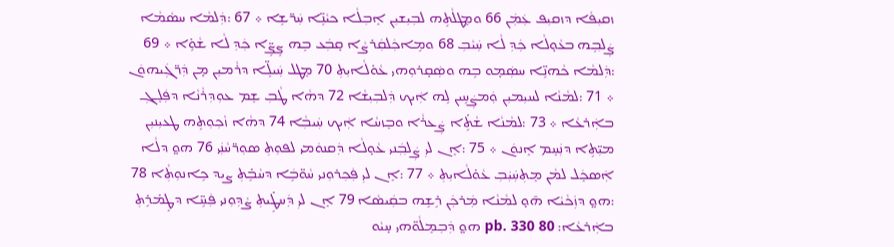ܙܩܝܼܦܵܐ ܕܙܩܝܼܦ ܥܲܡܲܢ 66 ܘܡܸܛܠܵܬܹܗ ܠܒܼܝܼܫܝܼܢ ܐܸܒܼܠܵܐ ܟܝܵܢܹ̈ܐ ܚܲܪ̈ܫܹܐ ܀ 67 :ܕܲܠܡܵܐ ܚܣܵܡܵܐ ܨܲܠܒܹ݂ܗ ܒܥܵܘ̣ܠܵܐ ܟܲܕܼ ܠܵܐ ܚܲܝܵܒܼ 68 ܘܡܹܐܟܲܠܩܲܪܨܵܐ ܩ̣ܒܲܥ ܒܹܗ ܨܹܨܹ̈ܐ ܟܲܕܼ ܠܵܐ ܫܵܘܹ̇ܐ ܀ 69 :ܕܲܠܡܵܐ ܟܵܗܢܹ̈ܐ ܚܣܲܡ̣ܘ ܒܹܗ ܘܣܲܩ̣ܪܘܼܗܝ ܥܵܘ̇ܠܵܐܝܼܬܼ 70 ܡܸܛܠ ܚܲܝܠܹ̈ܐ ܕܪܵܡܝܼܢ ܡ̣ܢ ܕܲܪ̈ܓܲܝܗܘܿܢ ܀ 71 :ܠܡܵܢܵܐ ܠܚܝܼܡܝܼܢ ܘܲܡܨܲܚܹܝܢ ܠܹܗ ܐܲܝܟ ܕܲܠܒܼܝܼܫܵܐ 72 ܕܗܵܐ ܛܵܒܼ ܫܸܡ ܥܘܼܕܼܪܵܢܵܐ ܕܦܲܠܸܓܼ ܒܐܲܪܥܵܐ ܀ 73 :ܠܡܵܢܵܐ ܫܵܬܹ̇ܐ ܨܲܥܪܵܐ ܘܒܸܙܚܵܐ ܐܲܝܟ ܚܲܝܒܼܵܐ 74 ܕܗܵܐ ܙܵܟܼܘܼܬܹܗ ܛܥܝܼܢܝܼܢ ܡܝܼ̈ܬܹܐ ܕܢܲܚܸܡ ܐܸܢܘܿܢ ܀ 75 :ܐܸܢ ܠܝܼ ܨܲܠܒ݂ܲܢܝ ܥܵܘ̣ܠܵܐ ܕܲܩܢܘܿܡܝ ܠܦܘܼܬܼ ܣܘܼܪ̈ܚܵܢܲܝ 76 ܗܘ̤ ܕܠܵܐ ܐܲܣܟܸܿܠ ܠܡܵܢ ܡܸܬܼܚܲܝܲܒܼ ܥܵܘ̇ܠܵܐܝܼܬܼ ܀ 77 :ܐܸܢ ܠܝܼ ܦܲܟܼܪܘܼܢܝ ܚܵܘ̈ܒܹܿܐ ܕܚܵܒܹ̇ܬܼ ܨܝܕ ܟܹܐܢܘܼܬܼܵܐ 78 :ܗܘ̤ ܕܙܲܟܵܝܵܐ ܗ̄ܘ̣ ܠܡܵܢܵܐ ܡܲܪܟܲܢ ܪܹܫܹܗ ܒܩܲܝܣܵܐ 79 ܐܸܢ ܠܝܼ ܕܲܚܛܹ̇ܝܬܼ ܨܵܕܼܘܼܢܝ ܦܲܚܹ̈ܐ ܕܛܸܡ̇ܪܹܬܼ ܒܐܲܪܥܵܐ: pb. 330 80 ܗܘ̤ ܕܲܒܼܡܸܠܵܘ̈ܗܝ ܚ̣ܝܵܘ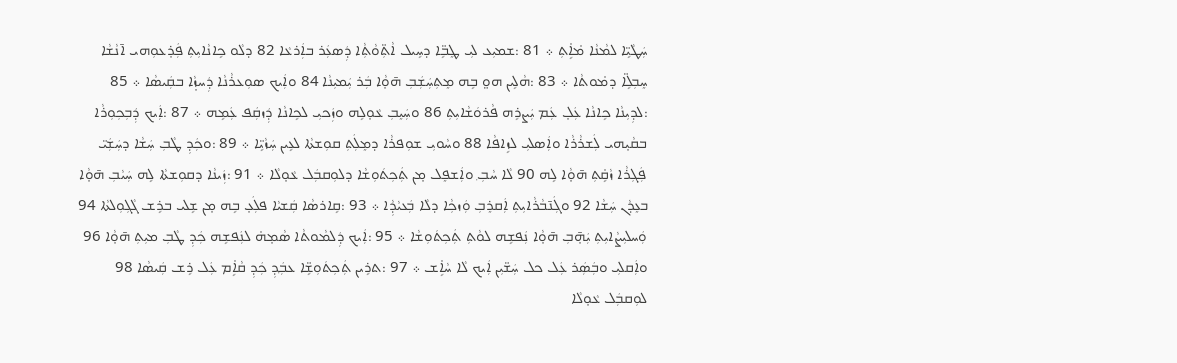ܚܲܛܵܝܹ̈ܐ ܠܡܵܢܵܐ ܡ̇ܐܹ̇ܬܼ ܀ 81 :ܫܡܝܼܥ ܠܝܼ ܛܸܒܹ̈ܐ ܕܚܹܝܠ ܐܵܬܼ̈ܘܵܬܼܵܐ ܕܲܣܥܲܪ ܒܐܲܪܥܵܐ 82 ܕܠܵܘ ܟܹܐܢܵܐܝܼܬܼ ܦܲܪ̣ܥܘܼܗܝ ܐ̄ܢܵܫܵܐ ܚܸܒܼܠܹ̈ܐ ܕܡ̇ܘܬܵܐ ܀ 83 :ܗܵܠܹܝܢ ܗܘ̤ ܒܹܗ ܡܸܬܼܚܲܫܲܒܼ ܗ̄ܘ̣ܵܐ ܒܲܪ ܝܲܡܝܼܢܵܐ 84 ܘܐܲܝܟ ܣܘܼܥܪܵܢܵܐ ܕܲܚܙ̣ܵܐ ܒܩܲܝܣܵܐ ܀ 85 :ܠܕܼܝܼܢܵܐ ܟܹܐܢܵܐ ܥܲܠ̣ ܥܲܡ ܝܲܨܪܹܗ ܦܵܪܘܿܫܵܐܝܼܬܼ 86 ܘܚܲܝܸܒܼ ܥܵܘ̣ܠܹܗ ܘܙܲܟܝܼ ܠܟܹܐܢܵܐ ܕܲܙܩܲܦ ܥܲܡܹܗ ܀ 87 :ܐܲܝܟ ܕܲܒܼܟܼܘܼܪܵܐ ܒܩܵܝ̣ܗܝ ܠܲܫܪܵܪܵܐ ܘܐܲܣܠܝܼ ܠܙܹܐܦܵܐ 88 ܘܚܵܘܝܼ ܫܘܼܦܪܵܐ ܕܡܸܠܲܬܼ ܩܘܼܫܬܵܐ ܠܥܹܝܢ ܚܲܙܵܝܹ̈ܐ ܀ 89 :ܘܟܲܕܼ ܛܵܒܼ ܚܲܫܵܐ ܕܚܲܫܲܝ̈ ܦܲܓܼܪܵܐ ܙܵܩܹ̇ܬܼ ܗ̄ܘ̣ܵܐ ܠܹܗ 90 ܠܵܐ ܚܵܒܼ݂ ܘܐܲܫܦܸܠ ܡ̣ܢ ܬܲܟܼܬܿܘܼܫܵܐ ܕܠܘܼܩܒܲܠ ܥܵܘ̣ܠܵܐ ܀ 91 :ܙܲܝܢܵܐ ܕܩܘܼܫܬܵܐ ܠܹܗ ܚܲܝܵܒܼ ܗ̄ܘ̣ܵܐ ܒܥܸܕܵܢ ܚܲܫܵܐ 92 ܘܓܲܢ̄ܒܵܪܵܐܝܼܬܼ ܐܲܩܪܸܒܼ ܘܲܙܟܼܵܐ ܕܠܵܐ ܒܲܥܝܵܕܼܵܐ ܀ 93 :ܩܹܐܪܣܵܐ ܩܲܫܝܵܐ ܦܠܲܥ̣ ܒܹܗ ܡ̣ܢ ܫܹܠܝ ܒܪܹܫ ܓܵܓܼܘܼܠܬܵܐ 94 ܘܲܚܠܝܼܨܵܐܝܼܬܼ ܝܲܗ̣̄ܒܼ ܗ̄ܘ̣ܵܐ ܢܲܦܫܹܗ ܠܘܵܬܼ ܬܲܟܼܬܿܘܼܫܵܐ ܀ 95 :ܐܲܝܟ ܕܲܠܡܵܘܬܵܐ ܣܵܡ̣ܗ̇ ܠܢܲܦܫܹܗ ܟܲܕܼ ܛܵܒܼ ܡܝܼܬܼ ܗ̄ܘ̣ܵܐ 96 ܘܐܲܩܠܝܼ ܘܒܲܣܲܪ ܥܲܠ ܟܠ ܚܲܫ̈ܝܼܢ ܐܲܝܟ ܠܵܐ ܚܵܐܹ̇ܫ ܀ 97 :ܬܪܹܝܢ ܬܲܟܼܬܿܘܼܫܹ̈ܐ ܥܒ݂ܲܕܼ ܟܲܕܼ ܩܵܐܹ̇ܡ ܥܲܠ ܪܹܫ ܩܲܝܣܵܐ 98 ܠܘܼܩܒܲܠ ܥܵܘ̣ܠܵܐ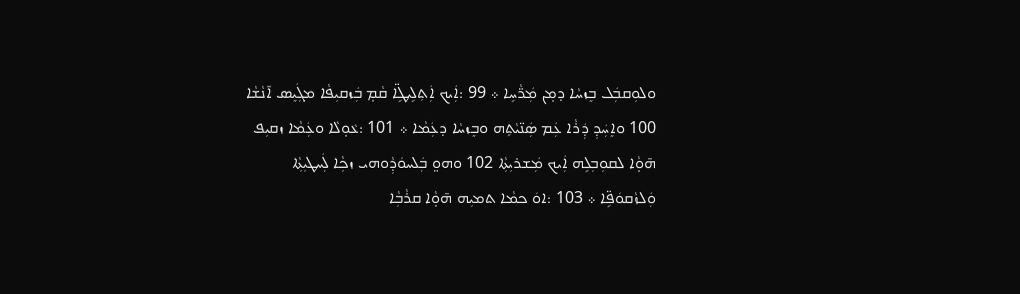ܘܠܘܼܩܒܲܠ ܒܸܙܚܵܐ ܕܡ̣ܢ ܡܲܪ̈ܵܚܹܐ ܀ 99 :ܐܲܝܟ ܐܲܬܼܠܹܝܛܹ̈ܐ ܩܵܡ̣ ܒܲܙܩܝܼܦܵܐ ܡܓܲܝܸܣ ܐ̄ܢܵܫܵܐ 100 ܘܐܸܚܲܕܼ ܕܲܪܵܐ ܥܲܡ ܣܲܢ̈ܝܵܬܹܗ ܘܒܸܙܚܵܐ ܕܥܲܡܵܐ ܀ 101 :ܥܵܘ̣ܠܵܐ ܘܥܲܡܵܐ ܙܩܝܼܦ ܗ̄ܘ̣ܵܐ ܠܩܘܼܒܼܠܹܗ ܐܲܝܟ ܡܲܫܪܝܼܬܼܵܐ 102 ܘܗܘ̤ ܒܲܠܚܘܿܕܼܵܘܗܝ ܙܟܼܵܐ ܠܲܚܛܝܼܬܼܵܐ ܘܲܠܙܵܩܘܿܦܹ̈ܐ ܀ 103 :ܐܘܿ ܟܡܵܐ ܬܡܝܼܗ ܗ̄ܘ̣ܵܐ ܩܪܵܒܼܵܐ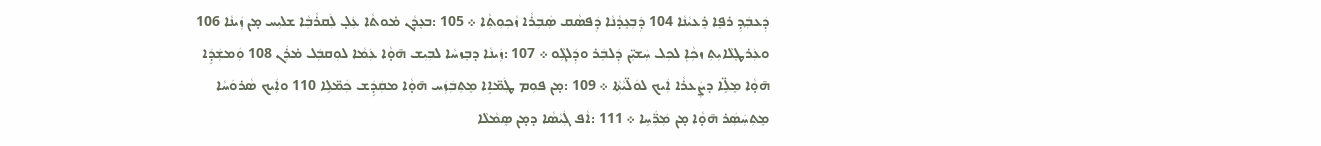ܕܲܥܒ݂ܲܕܼ ܪܦܸܐ ܪܸܥܝܵܢܵܐ 104 ܕܲܒܼܥܸܕܵܢܵܐ ܕܲܦܣܵܩ ܣܲܒܼܪܵܐ ܙܵܟܼܘܼܬܼܵܐ ܀ 105 :ܒܥܸܕܵܢ ܡ̇ܘܬܵܐ ܥܲܠ̣ ܠܲܩܪܵܒܼܵܐ ܫܠܝܼܚ ܡ̣ܢ ܙܲܝܢܵܐ 106 ܘܥܲܪܛܸܠܵܐܝܼܬܼ ܙܟܼܵܐ݂ ܠܟܼܠ ܚܲܫܝܼ̈ܢ ܕܲܠܒܲܪ ܘܕܲܠܓܼܵܘ ܀ 107 :ܙܲܝܢܵܐ ܕܒܸܙܚܵܐ ܠܒܼܝܼܫ ܗ̄ܘ̣ܵܐ ܥܲܡܵܐ ܠܘܼܩܒܲܠ ܡ̇ܪܲܢ 108 ܘܲܡܫܲܕܹܿܐ ܗ̄ܘ̣ܵܐ ܡܸܠܹ̈ܐ ܕܨܲܥܪܵܐ ܐܲܝܟ ܠܘܿܠ̈ܝܵܬܼܵܐ ܀ 109 :ܡ̣ܢ ܦܘܼܡ ܛܲܡ̈ܐܹܐ ܡܸܬܼܒܲܙܲܚ ܗ̄ܘ̣ܵܐ ܡܩܲܕܹܿܫ ܟܲܡ̈ܠܹܐ 110 ܘܐܲܝܟ ܣܵܪܘܿܚܵܐ ܡܸܬܼܚܲܣܲܪ ܗ̄ܘ̣ܵܐ ܡ̣ܢ ܡܲܪ̈ܲܚܹܐ ܀ 111 :ܐܵܦ ܓܲܝܵܣܵܐ ܕܡ̣ܢ ܣܸܡܵܠܵܐ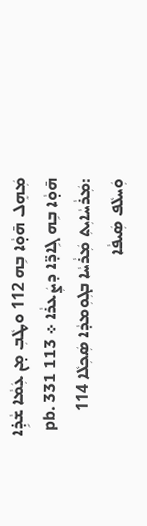ܡܲܗܸܠ ܗ̄ܘ̣ܵܐ ܒܹܗ 112 ܘܛܵܒܼ ܡ̣ܢ ܥܲܡܵܐ ܫܵܕܹ̇ܐ ܗ̄ܘ̣ܵܐ ܒܹܗ ܓܹܐܕ̈ܐ ܕܨܲܥܪܵܐ ܀ pb. 331 113 :ܡܲܪܵܚܵܐܝܼܬܼ ܡܲܪܵܚܵܐ ܒܓܼܘܼܡܕܵܐ ܣܲܟܼܠܵܐ 114 ܘܲܚܠܵܦ ܣܲܝܦܵܐ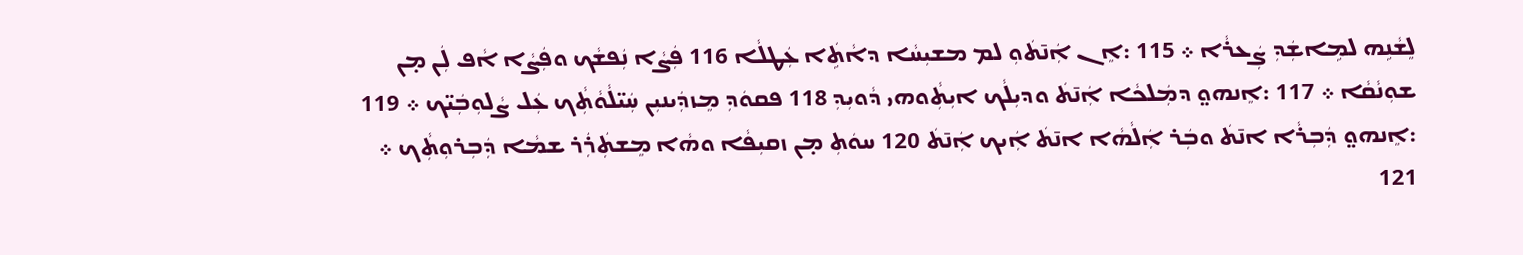ܠܸܫܵܢܹܗ ܠܡܹܐܫܲܕܼ ܨܲܥܪܵܐ ܀ 115 :ܐܸܢ ܐܲܢ̄ܬܿܘܼ ܠܡ ܡܫܝܼܚܵܐ ܕܐܵܬܹܿܐ ܥܲܛܠܵܐ 116 ܦܲܨܵܐ ܢܲܦܫܵܟ ܘܦܲܨܵܐ ܐܵܦ ܠܲܢ ܡ̣ܢ ܫܘܼܢܵܩܵܐ ܀ 117 :ܐܸܢܗܘ̤ ܕܡܲܠܟܵܐ ܐܲܢ̄ܬܿ ܘܕܝܼܠܵܟ ܐܝܼܬܼܵܘܗܝ ܕܵܘܝܼܕܼ 118 ܦܩܘܿܕܼ ܡܸܙܕܲܝܢܝܼܢ ܚܲܝ̈ܠܵܘܵܬܼܵܟ ܥܲܠ ܨܵܠܘܼܒܲܝ̈ܟ ܀ 119 :ܐܸܢܗܘ̤ ܕܲܒܼܪܵܐ ܐܢ̄ܬܿ ܘܒܲܪ ܐܲܠܵܗܵܐ ܐܢ̄ܬܿ ܐܲܝܟ ܐܲܢ̄ܬܿ 120 ܚܘܿܬܼ ܡ̣ܢ ܙܩܝܼܦܵܐ ܘܗܵܐ ܡܸܫܬܲܪܲܪ ܫܡܵܐ ܕܲܒܼܪܘܼܬܼܵܟ ܀ 121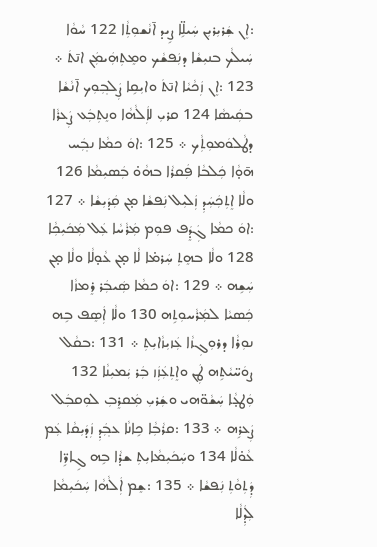:ܐܸܢ ܫܲܪܝܼܪܝܼܢ ܚܲܝܠܹ̈ܐ ܨܹܝܕ ܐ̄ܢܵܫܘܼܬܼܵܐ 122 ܚܵܘܵܐ ܚܲܝܠܵܟ ܒܢܝܼܫܵܐ ܕܢܲܦܫܵܟ ܘܡܸܬܼܗܲܝܡܲܢ ܐܢ̄ܬܿ ܀ 123 :ܐܸܢ ܙܲܟܵܝܵܐ ܐܢ̄ܬܿ ܘܐܝܼܩܹܐ ܨܲܠܒܼ݂ܘܼܟ ܐ̄ܢܵܫܵܐ ܒܩܲܝܣܵܐ 124 ܩܪܝܼ ܠܐܲܠܵܗܵܐ ܘܢܸܬܼܒܲܥ ܨܲܥܪܵܐ ܕܛܵܠܘܿܡܘܼܬܼܵܟ ܀ 125 :ܐܘܿ ܟܡܵܐ ܢܒ݂ܲܚ ܗ̄ܘ̣ܵܐ ܟܲܠܒܵܐ ܦܲܩܪܵܐ ܒܗܵܘ̇ ܒܲܣܝܼܡܵܐ 126 ܘܠܵܐ ܐܸܬܼܟܲܚܲܕܼ ܙܲܠܝܼܠ ܢܲܦܫܵܐ ܡ̣ܢ ܩܲܕܿܝܼܫܵܐ ܀ 127 :ܐܘܿ ܟܡܵܐ ܓܲܕܸܿܦ ܦܘܼܡ ܡܲܪܵܚܵܐ ܥܲܠ ܡܲܟܿܝܼܟܼܵܐ 128 ܘܠܵܐ ܒܗܸܬܼ ܚܲܪܡ̇ܐ ܠܵܐ ܡ̣ܢ ܥܵܘ̣ܠܵܐ ܘܠܵܐ ܡ̣ܢ ܚܲܫܹܗ ܀ 129 :ܐܘܿ ܟܡܵܐ ܣܲܝܒܲܪ ܪܸܡܙܵܐ ܟܲܣܝܵܐ ܠܡܲܪܵܚܘܼܬܹܗ 130 ܘܠܵܐ ܐܲܣܸܦ ܒܹܗ ܢܘܼܪܵܐ ܕܪܘܼܓܼܙܵܐ ܥܲܙܝܼܙܵܐܝܼܬܼ ܀ 131 :ܒܩܵܠ ܨܘܿܚ̈ܝܵܬܹܗ ܛܲܢ ܘܐܸܬܼܥܲܙܲܙ ܒܲܪ ܝܲܡܝܼܢܵܐ 132 ܘܲܛܥ̣ܵܐ ܚܲܫܵܘ̈ܗܝ ܘܫܲܪܝܼ ܡܲܩܪܸܒܼ ܠܘܼܩܒܲܠ ܨܲܥܪܹܗ ܀ 133 :ܩܪܵܒܼܵܐ ܟܹܐܢܵܐ ܥܒ݂ܲܕܼ ܙܲܕܿܝܼܩܵܐ ܥܲܡ ܥܵܘ̇ܠܵܐ 134 ܘܚܲܟܿܝܼܡܵܐܝܼܬܼ ܫܪ̣ܵܐ ܒܹܗ ܓܹܐܪܹ̈ܐ ܕܲܬܼܘܵܬܼ ܢܲܦܫܵܐ ܀ 135 :ܫܸܡ ܐܲܠܵܗܵܐ ܚܲܟܿܝܼܡܵܐ ܠܲܕܼܠܵܐ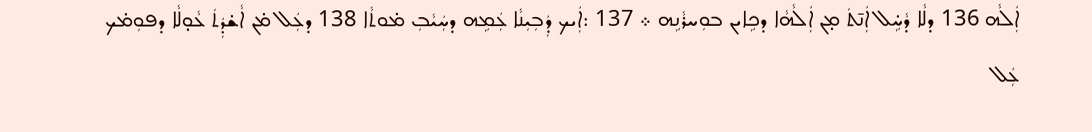ܐܲܠܵܗ 136 ܕܠܵܐ ܕܵܚܹ̇ܠ ܐܲܢ̄ܬܿ ܡ̣ܢ ܐܲܠܵܗܵܐ ܕܟܹܐܝܢ ܒܘܼܚܪܵܢܹܗ ܀ 137 :ܐܲܝܟ ܕܲܒܼܝܼܢܵܐ ܥܲܡܹܗ ܕܚܲܝܵܒܼ ܡ̇ܘܬܵܐ 138 ܕܥܲܠ ܡ̇ܢ ܐܵܫ̇ܕܲܬܿ ܥܵܘ̣ܠܵܐ ܕܦܘܼܡ̇ܟ ܥܲܠ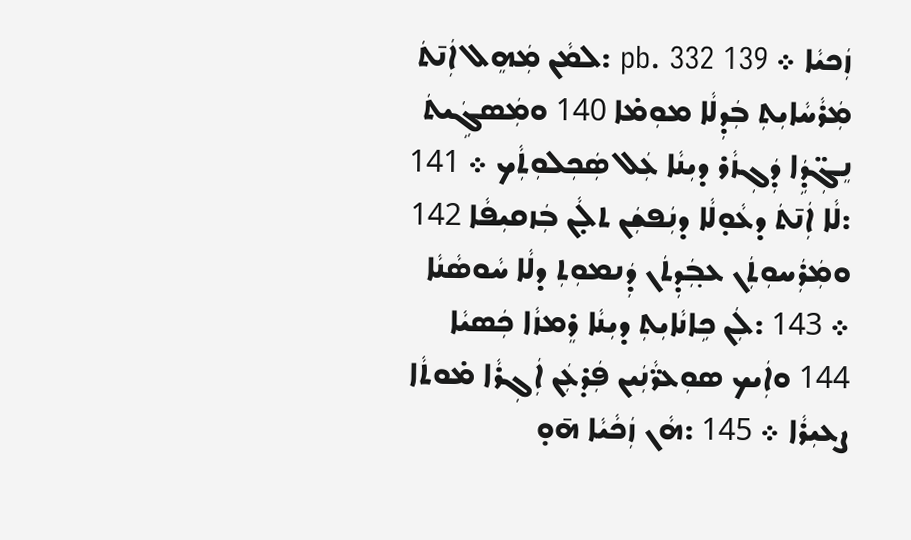ܙܲܟܝܵܐ ܀ pb. 332 139 :ܠܡܵܢ ܡܲܗܸܠ ܐܲܢ̄ܬܿ ܡܲܪܵܚܵܐܝܼܬܼ ܒܲܕܼܠܵܐ ܡܘܼܡ̇ܐ 140 ܘܡܲܣܓܹܿܝܬܿ ܢܸܓܼ̈ܕܹܿܐ ܕܲܓܼܙܵܪ ܕܝܼܢܵܐ ܥܲܠ ܣܲܟܼܠܘܼܬܼܵܟ ܀ 141 :ܠܵܐ ܐܲܢ̄ܬܿ ܕܥܵܘ̣ܠܵܐ ܕܢܲܦܫܲܢ ܬܠ̣ܵܢ ܒܲܙܩܝܼܦܵܐ 142 ܘܡܲܪܲܚܘܼܬܲܢ ܥܒ݂ܲܕܼܬܿܢ ܕܲܢܡܘܼܬܼ ܕܠܵܐ ܚܵܘܣܵܢܵܐ ܀ 143 :ܠܲܢ ܟܹܐܢܵܐܝܼܬܼ ܕܝܼܢܵܐ ܪܸܡܙܵܐ ܟܲܣܝܵܐ 144 ܘܐܲܝܟ ܣܘܼܥܪ̈ܵܢܲܝܢ ܦܲܪ̣ܥܲܢ ܐܲܓܼܪܵܐ ܡ̇ܘܬܵܐ ܨܥܝܼܪܵܐ ܀ 145 :ܗܵܢ ܙܲܟܵܝܵܐ ܗ̄ܘ̣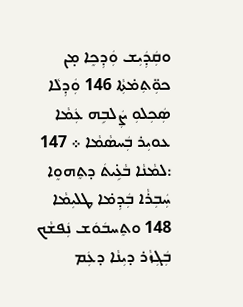ܘܩܲܕܲܝܼܫ ܘܲܕܼܟܸܐ ܡ̣ܢ ܟܘܼ̈ܬܼܡ̇ܬܼܵܐ 146 ܘܲܕܼܠܵܐ ܣܲܟܼܠܘܼ ܨܲܠܒܹܗ ܥܲܡܵܐ ܥܘܝܼܪ ܒܲܚܣܵܡܵܐ ܀ 147 :ܠܡܵܢܵܐ ܒܵܥܹ̇ܝܬܿ ܕܬܸܗܘܸܐ ܚܲܒܼܪܵܐ ܒܲܕܼܡ̇ܐ ܛܠܝܼܡܵܐ 148 ܘܬܸܚܒܿܘܿܫ ܢܲܦܫܵܟ ܒܲܓܼܙܵܪ ܕܝܼܢܵܐ ܕܥܲܡ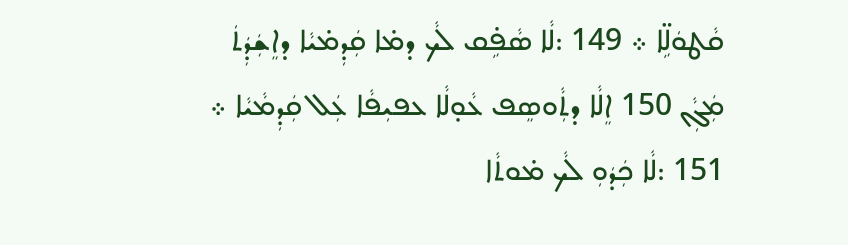ܩܵܛܘܿܠܹ̈ܐ ܀ 149 :ܠܵܐ ܣܵܦܹ̇ܩ ܠܵܟ ܕܡ̇ܐ ܩܲܕܼܡ̇ܝܵܐ ܕܐܸܫܲܕܲܬܿ ܡܲܓܼܵܢ 150 ܐܸܠܵܐ ܕܬܼܵܘܣܸܦ ܥܵܘ̣ܠܵܐ ܥܦܝܼܦܵܐ ܥܲܠ ܩܲܕܼܡܵܝܵܐ ܀ 151 :ܠܵܐ ܟܲܕܿܘܼ ܠܵܟ ܡ̇ܘܬܵܐ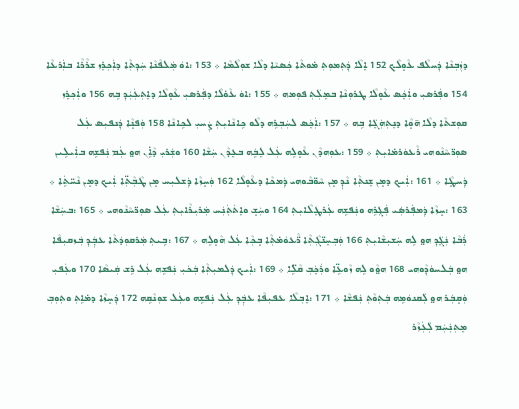ܕܙܲܒܼܢܵܐ ܕܲܚܠܵܦ ܥܵܘ̣ܠܵܟ 152 ܐܸܠܵܐ ܕܲܬܼܡܘܼܬܼ ܡ̇ܘܬܵܐ ܟܲܣܝܵܐ ܕܠܵܐ ܫܘܼܠܵܡܵܐ ܀ 153 :ܐܘܿ ܡܲܠܦܵܢܵܐ ܚܲܕܼܬܼܵܐ ܕܐܲܟܼܪܸܙ ܫܪܵܪܵܐ ܒܐܲܪܥܵܐ 154 ܘܦܲܪܣܝܼ ܘܐܲܟܸܿܣ ܥܵܘ̣ܠܵܐ ܛܪܘܼܢܵܐ ܒܡܸܠܲܬܼ ܦܘܼܡܗ ܀ 155 :ܐܘܿ ܥܵܘ̇ܠܵܐ ܕܦܲܪܣܝܼ ܥܵܘ̣ܠܵܐ ܕܐܸܬܼܥܲܝܲܕܼ ܒܹܗ 156 ܘܐܲܟܼܪܸܙ ܩܘܼܫܬܵܐ ܕܠܵܐ ܗ̄ܘ̣ܵܐ ܕܢܸܬܼܗܲܓܸܿܐ ܒܹܗ ܀ 157 :ܐܲܟܸܿܣ ܠܚܲܒܼܪܹܗ ܕܠܵܘ ܟܹܐܢܵܐܝܼܬܼ ܨܲܚܝܼ ܠܟܹܐܢܵܐ 158 ܘܲܦܢ̣ܵܐ ܕܲܢܦܝܼܣ ܥܲܠ ܣܘܼܪ̈ܚܵܢܵܘܗܝ ܪܵܥܘܿܪܡ̇ܐܝܼܬܼ ܀ 159 :ܥܘܼܗܕܵܢ ܥܵܘ̣ܠܹܗ ܥܲܠ ܠܸܒܹܿܗ ܒܥܸܕܵܢ ܚܲܫܵܐ 160 ܘܫܲܪܝܼ ܕܵܐܹ̇ܢ ܗܘ̤ ܥܲܡ ܢܲܦܫܹܗ ܒܐܲܝܠܹܝܢ ܕܲܚܛ̣ܵܐ ܀ 161 :ܐܲܝܟ ܕܡ̣ܢ ܫܸܢܬܼܵܐ ܢܵܕܼ݂ ܡ̣ܢ ܚܵܘ̈ܒܵܘܗܝ ܕܲܡܟܵܐ ܕܥܵܘ̣ܠܵܐ 162 ܘܲܚ̣ܙܵܐ ܕܲܫܠܝܼܚ ܡ̣ܢ ܛܵܒܼܵܬܼ̈ܐ ܐܲܝܟ ܕܡ̣ܢ ܢܵܚ̈ܬܹܿܐ ܀ 163 :ܚ̣ܙܵܐ ܕܲܡܦܲܪܣܲܝ ܦܲܓܼܪܹܗ ܘܢܲܦܫܹܗ ܥܲܪܛܸܠܵܐܝܼܬܼ 164 ܘܚܲܫ̣ ܘܐܸܬܿܬܲܢܲܚ ܡܲܪܝܼܪܵܐܝܼܬܼ ܥܲܠ ܣܘܼܪ̈ܚܵܢܵܘܗܝ ܀ 165 :ܒܚܲܫܵܐ ܪܲܒܵܐ ܢܲܓܸܿܕܼ ܗܘ̤ ܠܹܗ ܚܲܫܝܼܫܵܐܝܼܬܼ 166 ܘܲܒܼܚܸܢ̈ܓܼܵܬܼܵܐ ܪ̈ܵܥܘܿܡ̇ܬܼܵܐ ܒ̣ܟܼܵܐ ܥܲܠ ܗܵܘ̣ܠܹܗ ܀ 167 :ܒܹܝܬܼ ܡܲܪܩܘܼܕܿܬܵܐ ܥܒ݂ܲܕܼ ܒܲܙܩܝܼܦܵܐ ܗܘ̤ ܒܲܠܚܘܿܕܼܵܘܗܝ 168 ܗܘ̤ܵܘ ܠܹܗ ܙܵܘܥܹ̈ܐ ܘܪܲܟܸܿܒܼ ܩܵܠܹ̈ܐ ܀ 169 :ܐܲܝܟ ܕܲܠܡܝܼܬܼܵܐ ܒܲܟܿܝܼ ܢܲܦܫܹܗ ܥܲܠ ܪܹܫ ܩܲܝܣܵܐ 170 ܘܥܲܦܝܼ ܘܲܩ̣ܒܲܪ ܗܘ̤ ܠܲܩܢܘܿܡܹܗ ܒܲܬܼܘܵܬܼ ܢܲܦܫܵܐ ܀ 171 :ܐܸܒܼܠܵܐ ܥܦܝܼܦܵܐ ܥܒ݂ܲܕܼ ܥܲܠ ܢܲܦܫܹܗ ܘܥܲܠ ܫܘܼܢܵܩܹܗ 172 ܕܲܚ̣ܙܵܐ ܕܡ̇ܐܹܬܼ ܘܬܼܘܼܒܼ ܡܸܬܼܢܲܚܲܡ ܠܲܥܲܙܵܪ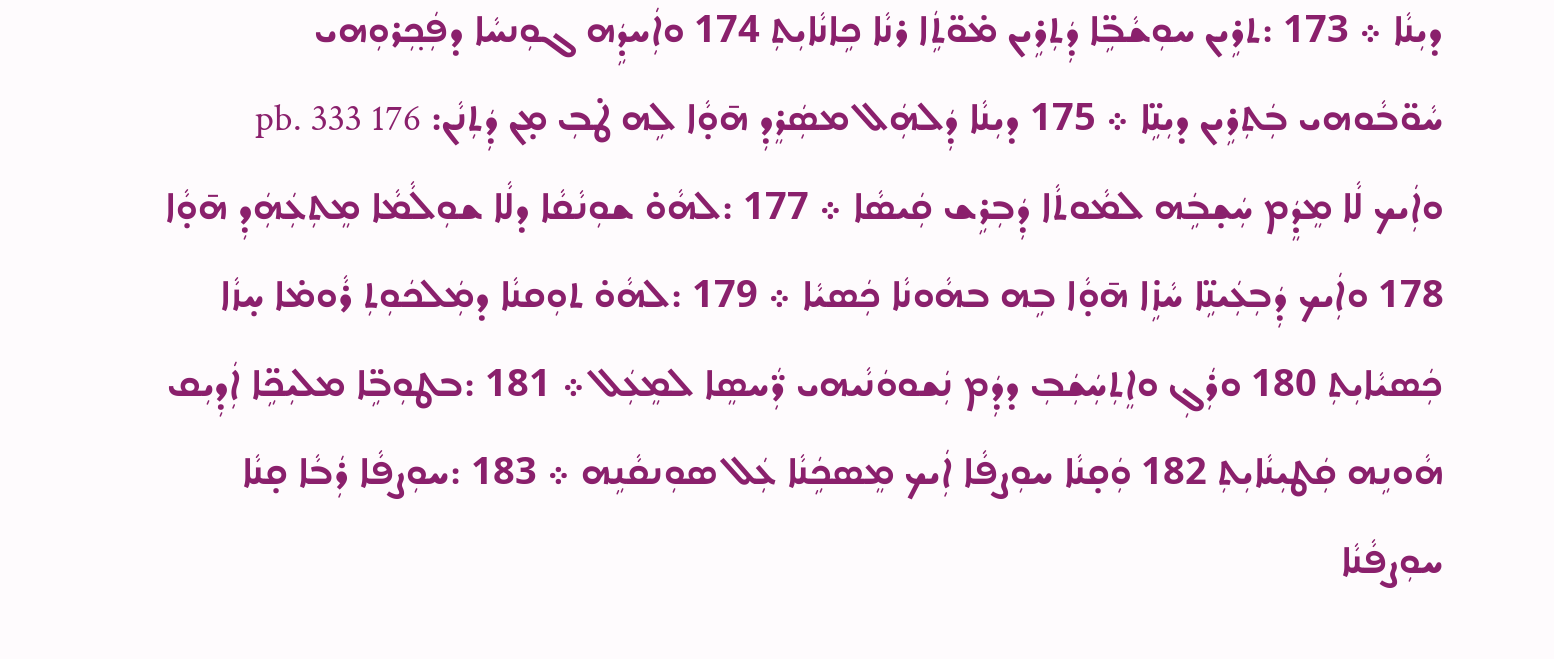ܕܝܼܢܵܐ ܀ 173 :ܬܪܹܝܢ ܚܘܼܫܵܒܹ̈ܐ ܕܲܬܼܪܹܝܢ ܡ̇ܘ̈ܬܹܿܐ ܪܢܵܐ ܟܹܐܢܵܐܝܼܬܼ 174 ܘܐܲܚܕܹܿܗ ܓܘܼܢܚܵܐ ܕܦܲܟܼ݂ܪܘܼܗܝ ܚܵܘ̈ܒܵܘܗܝ ܒܲܬܼܪܹܝܢ ܕܝܼܢܹ̈ܐ ܀ 175 ܕܝܼܢܵܐ ܕܲܠܗܲܠ ܡܣܲܪܸܕܼ ܗ̄ܘ̣ܵܐ ܠܹܗ ܛ̇ܒܼ ܡ̣ܢ ܕܲܬܼܢܵܢ: pb. 333 176 ܘܐܲܝܟ ܠܵܐ ܡܸܕܸܿܡ ܚܲܫ̣ܒܹܿܗ ܠܡܵܘܬܵܐ ܕܲܒܼܪܹܫ ܩܲܝܣܵܐ ܀ 177 :ܠܗܵܘ̇ ܫܘܼܢܵܩܵܐ ܕܠܵܐ ܫܘܼܠܵܡܵܐ ܡܸܬܼܥܲܗܲܕܼ ܗ̄ܘ̣ܵܐ 178 ܘܐܲܝܟ ܕܲܒܼܥܲܝܢܹ̈ܐ ܚܵܙܹ̇ܐ ܗ̄ܘ̣ܵܐ ܒܹܗ ܒܗܵܘܢܵܐ ܟܲܣܝܵܐ ܀ 179 :ܠܗܵܘ̇ ܬܘܼܩܢܵܐ ܕܡܲܠܟܿܘܼܬܼ ܪܵܘܡ̇ܐ ܚ̣ܙܵܐ ܟܲܣܝܵܐܝܼܬܼ 180 ܘܪܲܓܼ ܘܐܸܬܼܚܲܫܲܒܼ ܕܕܲܡ ܢܲܫܘܘܿܢܵܝܗܝ ܪ̈ܲܚܣܸܐ ܠܡܸܥܲܠ ܀ 181 :ܒܛܘܼܒܹ̈ܐ ܡܠܝܼܟܹ̈ܐ ܐܲܕܼܝܼܩ ܗܵܘܢܹܗ ܩܲܛܝܼܢܵܐܝܼܬܼ 182 ܘܲܩ̣ܢܵܐ ܚܘܼܨܦܵܐ ܐܲܝܟ ܡܸܣܟܹܿܢܵܐ ܥܲܠ ܣܘܼܢܩܵܢܹܗ ܀ 183 :ܚܘܼܨܦܵܐ ܪܲܒܵܐ ܩ̣ܢܵܐ ܚܘܼܨܦܵܢܵܐ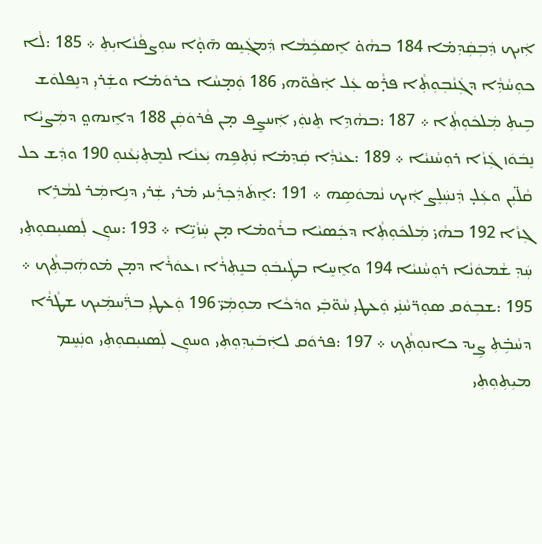ܐܲܝܟ ܕܲܒܼܩܲܕܼܡ̇ܐ 184 ܒܗܵܘ̇ ܐܸܣܟܹܿܡܵܐ ܕܲܡܓܲܝܸܣ ܗ̄ܘ̣ܵܐ ܚܘܼܨܦܵܢܵܐܝܼܬܼ ܀ 185 :ܠܵܐ ܟܘܼܚܵܕܼܵܐ ܕܓܲܢܵܒܼܘܼܬܼܵܐ ܦܪ̣ܵܣ ܥܲܠ ܐܲܦܵܘ̈ܗܝ 186 ܘܲܡ̣ܚܵܐ ܟܪܘܿܡ̇ܐ ܘܫܲܪܝܼ ܕܢܸܦܠܘܿܫ ܒܹܝܬܼ ܡܲܠܟܿܘܼܬܼܵܐ ܀ 187 :ܒܗܵܕܹܐ ܬܸܢܘܲܝ ܐܲܚܨܸܦ ܡ̣ܢ ܦܵܪܘܿܩܲܢ 188 ܕܐܸܢܗܘ̤ ܕܡܲܨܝܵܐ ܢܸܒܿܘܿܙ ܓܲܙܵܐ ܪܘܼܚܵܢܝܵܐ ܀ 189 :ܥܝܵܕܼܵܐ ܩܲܕܼܡ̇ܐ ܢܲܬܼܦܹܗ ܝܲܥܢܵܐ ܠܡܸܬܼܝܲܥܵܢܘܼ 190 ܘܕܲܫ ܟܠ ܩܵܠ̈ܝܼܢ ܘܥܲܠ̣ ܕܲܢܚܲܠܸܨ ܐܲܝܟ ܢܵܡܘܿܣܹܗ ܀ 191 :ܐܸܬܿܕܲܟܼܪܲܝܢܝ ܡ̇ܪܝ ܫܲܪܝ ܕܢܹܐܡܲܪ ܠܡܵܪܹܐ ܓܼܙܵܐ 192 ܒܗܵܝ̇ ܡܲܠܟܿܘܼܬܼܵܐ ܕܟܲܣܝܵܐ ܒܪܵܘܡ̇ܐ ܡ̣ܢ ܚܲܙܵܝܹ̈ܐ ܀ 193 :ܚܘܼܢ ܠܲܣܢܝܼܩܘܼܬܼܝ ܚܲܕܼ ܫܵܡܘܿܢܵܐ ܪܘܼܚܵܢܝܵܐ 194 ܘܐܸܚܸܐ ܒܛܲܝܒܿܘܼ ܒܢܸܬܼܪܵܐ ܙܥܘܿܪܵܐ ܕܡ̣ܢ ܡ̇ܘܗܲܒܼܬܼܵܟ ܀ 195 :ܫܒܼܘܿܩ ܣܘܼܪ̈ܚܵܢܲܝ ܘܲܥܛܝܼ ܚܵܘ̈ܒܲܝ ܘܕܿܟܵܐ ܡܘܼܡܲܝ̈ 196 ܘܲܥܛܝܼ ܒܪ̈ܲܚܡܲܝܟ ܫܛܵܪܵܐ ܕܚܵܒܹ̇ܬܼ ܨܹܝܕ ܟܐܢܘܼܬܼܵܟ ܀ 197 :ܦܪܘܿܩ ܠܐܲܒܿܝܼܕܼܘܼܬܼܝ ܘܚܘܼܢ ܠܲܣܢܝܼܩܘܼܬܼܝ ܘܢܲܚܸܡ ܡܝܼܬܼܘܼܬܼܝ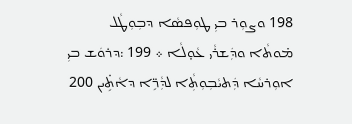198 ܘܨܘܼܪ ܒܝܼ ܛܘܼܦܣܵܐ ܕܒܼܘܼܛܵܠ ܡ̇ܘܬܵܐ ܘܕܲܫܪܵܝ ܥܵܘ̣ܠܵܐ ܀ 199 :ܕܪܘܿܫ ܒܝܼ ܐܘܼܪܚܵܐ ܕܲܬܝܵܒܼܘܼܬܼܵܐ ܠܕܼܵܪܹ̈ܐ ܕܐܵܬܹ̇ܝܢ 200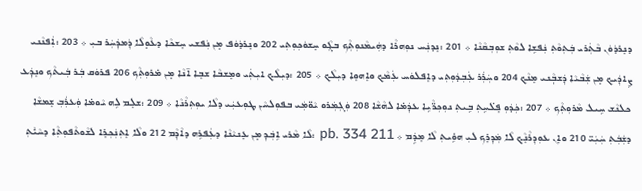ܕܢܸܪܕܿܘܿܢ ܒܵܬܲܪܝ ܒܲܬܼܘܵܬܼ ܢܲܦܫܹܐ ܠܘܵܬܼ ܫܘܼܒܼܩܵܢܵܐ ܀ 201 :ܢܸܕܢܲܚ ܢܘܼܗܪܵܐ ܕܗܲܝܡܵܢܘܼܬܼܵܟ ܒܓܼܵܘ ܚܸܫܘܿܟܼܘܼܬܼܝ 202 ܘܢܸܪܕܿܘܿܦ ܡ̣ܢ ܢܲܦܫܝ ܚܸܫܟܵܐ ܕܥܵܘ̣ܠܵܐ ܕܲܡܕܲܚܲܪ ܒܝܼ ܀ 203 :ܐܲܦܢܵܢܝ ܨܹܐܕܲܝܟ ܡ̣ܢ ܫܲܒܵܝܵܐ ܕܲܫܒܼ݂ܵܢܝ ܡܸܢܵܟ 204 ܘܚܲܪܲܪ ܥܲܒܼܕܿܘܼܬܼܝ ܕܐܸܦܠܘܿܚ ܥܲܡܵܟ ܘܐܸܗܘܸܐ ܕܝܼܠܵܟ ܀ 205 :ܕܝܼܠܵܟ ܐܝܼܬܲܝ ܘܡܸܫܒܵܐ ܫܒܸܐ ܐ̄ܢܵܐ ܡ̣ܢ ܡ̇ܪܘܼܬܼܵܟ 206 ܦܪܘܿܩ ܒܲܪ ܒܲܝܬܵܟ ܘܢܸܕܲܥ ܟܠܢܵܫ ܚܹܝܠ ܡܵܪܘܼܬܼܵܟ ܀ 207 :ܟܲܕܿܘܼ ܦܸܠ̇ܚܹܬܼ ܒܹܝܬܼ ܢܘܼܟܼܪ̈ܵܝܹܐ ܥܕܲܡ̇ܐ ܠܗܵܫܵܐ 208 ܘܲܓܼܡܲܪܘ ܝܵܘ̈ܡܲܝ ܒܦܘܼܠܚܵܢ ܛܘܼܥܝܲܝ ܕܠܵܐ ܝܘܼܬܼܪܵܢܵܐ ܀ 209 :ܫܠܸܡ ܠܹܗ ܝܵܘܡ̇ܐ ܘܲܥܪܲܒܼ ܫܸܡܫܵܐ ܕܫܲܒܲܬܼ ܚܲܝܲܝ̈ 210 ܘܐܸܢ ܥܘܼܕܼܪܵܢܸܵܟ ܠܵܐ ܡܲܕܼܪܸܟ ܠܝܼ ܗܘܹ̇ܝܬܼ ܠܵܐ ܡܸܕܹܿܡ ܀ pb. 334 211 :ܠܵܐ ܡܵܪܝ ܐܹܒܲܕܼ ܡ̣ܢ ܥܸܢܝܵܢܵܐ ܕܥܲܦܪܹܗ ܕܐܵܕܼܵܡ 212 ܘܠܵܐ ܐܸܬܼܢܲܟܼܪܸܐ ܠܫܵܘܬܵܦܘܼܬܼܵܐ ܕܚܵܝܑܬܼ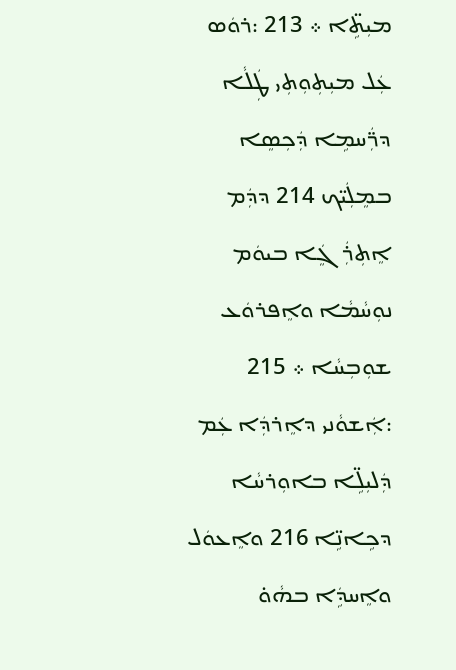ܡܝܼܬܹ̈ܐ ܀ 213 :ܪܘܿܣ ܥܲܠ ܡܝܼܬܼܘܼܬܼܝ ܛܲܠܵܐ ܕܪ̈ܲܚܡܹܐ ܕܲܟܼܣܸܐ ܒܡܸܠܲܝ̈ܟ 214 ܕܕܲܡ ܐܸܬܼܪܲܓܸܿܐ ܒܝܘܿܡ ܢܘܼܚܵܡܵܐ ܘܐܸܦܪܘܿܥ ܫܘܼܒܼܚܵܐ ܀ 215 :ܐܲܫܘܵܢܝ ܕܐܸܪܕܲܐ ܥܲܡ ܕܲܠܝܼܠܹ̈ܐ ܒܐܘܼܪܚܵܐ ܕܟܹܐܢܹ̈ܐ 216 ܘܐܸܥܘܿܠ ܘܐܸܚܕܹܿܐ ܒܗܵܘ̇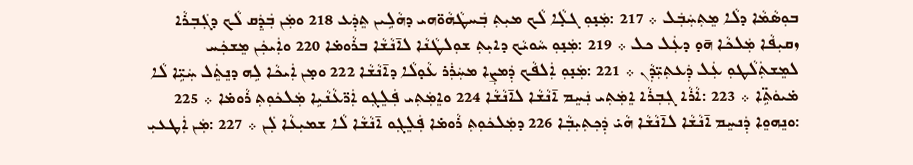ܒܘܼܣܵܡܵܐ ܕܠܵܐ ܡܸܬܼܚܲܒܲܠ ܀ 217 :ܡܲܢ̣ܘܼ ܓܠ̣ܵܐ ܠܵܟ ܡܝܼܬܼ ܒܲܚܛܵܗܵܘ̈ܗܝ ܕܗܵܠܹܝܢ ܬܸܕܲܥ 218 ܘܡܲܢ ܒܲܕܸܿܩ ܠܵܟ ܕܓܲܒܼܪܵܐ ܙܩܝܼܦܵܐ ܡܲܠܟܵܐ ܗ̄ܘ̣ ܕܥܲܠ ܟܠ ܀ 219 :ܡܲܢ̣ܘܼ ܚܵܘܝܵܟ ܕܐܝܼܬܼ ܫܘܼܠܛܵܢܵܐ ܠܐ̄ܢܵܫܵܐ ܒܪܵܘܡ̇ܐ 220 ܘܐܲܝܟܲܢ ܡܸܫܟܲܚ ܠܡܸܫܬܲܠܵܛܘܼ ܥܲܠ ܕܲܥܬܼܝܼ̈ܕܼܵܢ ܀ 221 :ܡܲܢ̣ܘܼ ܐܲܠܦܵܟ ܕܲܡܨܼܐ ܡܚܲܪܲܪ ܥܵܘ̣ܠܵܐ ܕܐ̄ܢܵܫܵܐ 222 ܘܡ̣ܢ ܐܲܝܟܵܐ ܠܹܗ ܕܢܸܬܸܿܠ ܚܲܝܹ̈ܐ ܠܵܐ ܡ̇ܝܘܿܬܹ̈ܐ ܀ 223 :ܐܵܪܵܐ ܓܼܒܼܪܵܐ ܐܸܡܲܬܼܝ ܢܲܚܸܡ ܐ̄ܢܵܫܵܐ ܠܐ̄ܢܵܫܵܐ 224 ܘܐܸܡܲܬܼܝ ܦܲܠܸܓܼܘ ܐܲܪ̈ܥܵܢܵܝܹܐ ܡܲܠܟܿܘܼܬܼ ܪܵܘܡ̇ܐ ܀ 225 :ܘܢܸܗܘܸܐ ܕܲܢܚܸܡ ܐ̄ܢܵܫܵܐ ܠܐ̄ܢܵܫܵܐ ܗܵܝ̇ ܕܲܟܼܬܼܝܼܒܼܵܐ 226 ܕܡܲܠܟܿܘܼܬܼ ܪܵܘܡ̇ܐ ܦܲܠܸܓܼܘ ܐ̄ܢܵܫܵܐ ܠܵܐ ܫܡܝܼܥܵܐ ܠܲܢ ܀ 227 :ܡܲܢ ܐܲܛܥܝܼ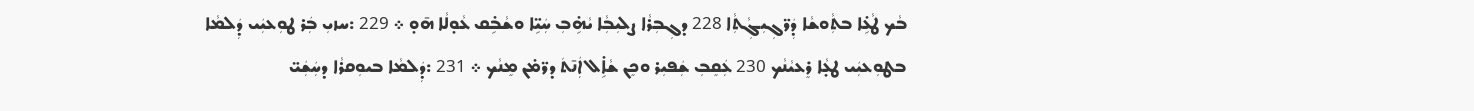ܒܵܟ ܛܵܥܹ̇ܐ ܒܬܼܵܘܫܵܐ ܕܲܪ̈ܓܼܝܼܓܼܵܬܼܵܐ 228 ܕܓܼܒܼܪܵܐ ܨܠܝܼܒܼܵܐ ܝܵܗܹ̇ܒܼ ܚܲܝܹ̈ܐ ܘܫܵܒܹ̇ܩ ܥܵܘ̣ܠܵܐ ܗ̄ܘ̣ ܀ 229 :ܚܙܝܼ ܒܲܪ ܛܘܼܥܝܲܝ ܕܲܠܡܵܐ ܒܛܘܼܥܝܲܝ ܛܥ̣ܵܐ ܪܸܥܝܵܢܵܟ 230 ܥܲܩܸܒܼ ܫܲܦܝܼܪ ܘܟܸܢ ܫܵܐܹ̇ܠ ܐܲܢ̄ܬܿ ܕܪ̈ܡ̇ܢ ܡܸܢܵܟ ܀ 231 :ܕܲܠܡܵܐ ܒܝܘܼܩܪܵܐ ܕܚܲܫܲܝ̈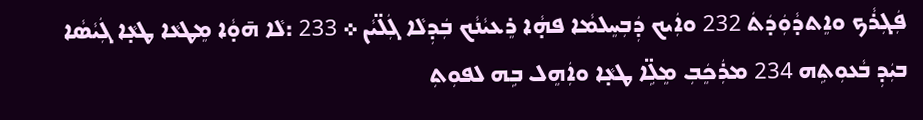ܦܲܓܼܪܵܟ ܘܐܸܬܕܵܘܲܕܿܬܿ 232 ܘܐܲܝܟ ܕܲܒܼܚܸܠܡܵܐ ܦܗ̣ܵܐ ܪܸܥܝܵܢܵܟ ܒܲܕܼܠܵܐ ܓܲܠ̈ܝܵܢ ܀ 233 :ܠܵܐ ܗ̄ܘ̣ܵܐ ܡܸܛܥܵܐ ܛܥ̣ܵܐ ܓܲܝܵܣܵܐ ܒܝܲܕܼ ܒܵܥܘܼܬܹܗ 234 ܡܪܲܟܸܿܒܼ ܡܸܠܹ̈ܐ ܛܥ̣ܵܐ ܘܐܲܗܸܠ ܒܹܗ ܠܦܘܼܬܼ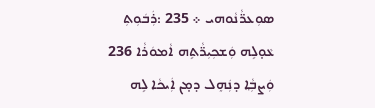ܣܘܼܥܪ̈ܵܢܵܘܗܝ ܀ 235 :ܪܲܒܿܘܼܬܼ ܥܵܘ̣ܠܹܗ ܘܲܫܟܼܝܼܪ̈ܵܬܹܗ ܐܵܡܘܿܪܵܐ 236 ܘܲܨܒܼ݂ܵܐ ܕܢܲܗܸܠ ܕܡ̣ܢ ܐܲܝܟܵܐ ܠܹܗ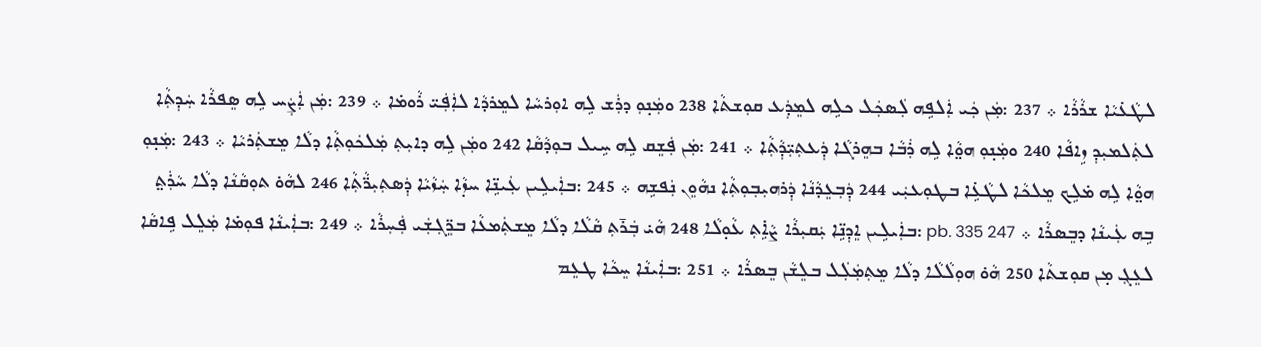ܠܛܵܥ̇ܝܵܐ ܫܪܵܪܵܐ ܀ 237 :ܡܲܢ ܟܲܝ ܐܲܠܦܹܗ ܠܲܣܟܲܠ ܟܠܹܗ ܠܡܸܕܲܥ ܩܘܼܫܬܵܐ 238 ܘܡܲܢ̣ܘܼ ܕܪܲܫ ܠܹܗ ܐܘܼܪܚܵܐ ܠܡܸܪܕܵܐ ܠܐܲܦܲܝ̈ ܪܵܘܡ̇ܐ ܀ 239 :ܡܲܢ ܐܲܨܲܚ ܠܹܗ ܣܸܦܪܵܐ ܚܲܕܼܬܼܵܐ ܠܬܲܠܡܝܼܕܼ ܙܹܐܦܵܐ 240 ܘܡܲܢ̣ܘܼ ܗܘ̤ܵܐ ܠܹܗ ܪܲܒܵܐ ܒܗܸܪܓܵܐ ܕܲܥܬܼܝܼ̈ܕܼܵܬܼܵܐ ܀ 241 :ܡܲܢ ܦܲܫܸܩ ܠܹܗ ܚܹܝܠ ܒܘܼܕܵܩܵܐ 242 ܘܡܲܢ ܠܹܗ ܕܐܝܼܬܼ ܡܲܠܟܿܘܼܬܼܵܐ ܕܠܵܐ ܡܸܫܬܲܪܝܵܐ ܀ 243 :ܡܲܢ̣ܘܼ ܗܘ̤ܵܐ ܠܹܗ ܡ̇ܠܹܟ ܡܸܠܟܵܐ ܠܛܵܥܹ̇ܐ ܒܛܘܼܥܝܲܝ 244 ܕܲܒܼܥܸܕܵܢܵܐ ܕܲܪܗܝܼܒܼܘܼܬܼܵܐ ܢܗܵܘܸܢ ܢܲܦܫܹܗ ܀ 245 :ܒܐܲܝܠܹܝܢ ܥܲܝܢܹ̈ܐ ܚܙ̣ܵܐ ܚܲܙܵܝܵܐ ܕܲܣܬܼܝܼܪ̈ܵܬܼܵܐ 246 ܠܗܵܘ̇ ܬܘܼܩܵܢܵܐ ܕܠܵܐ ܚܵܪܲܬ̤ ܒܹܗ ܥܲܝܢܵܐ ܕܒܸܣܪܵܐ ܀ pb. 335 247 :ܒܐܲܝܠܹܝܢ ܐܸܕܼܢܹ̈ܐ ܝܲܩܝܼܪܵܐ ܨܵܐܹ̇ܬܼ ܥܵܘ̣ܠܵܐ 248 ܗܵܝ̇ ܒܲܪ̄ܬܼ ܩܵܠܵܐ ܕܠܵܐ ܡܸܫܬܲܡܥܵܐ ܒܪܸ̈ܓܼܫܲܝ ܦܲܚܼܪܵܐ ܀ 249 :ܒܐܲܝܢܵܐ ܦܘܼܡ̇ܐ ܡܲܠܸܠ ܦܹܐܩܵܐ ܠܥܸܓܼ ܡ̣ܢ ܩܘܼܫܬܵܐ 250 ܗܵܘ̇ ܗܘܼܠܵܠܵܐ ܕܠܵܐ ܡܸܬܼܡܲܠܲܠ ܒܠܸܫܵܢ ܒܸܣܪܵܐ ܀ 251 :ܒܐܲܝܢܵܐ ܚܸܟܵܐ ܛܥܸܡ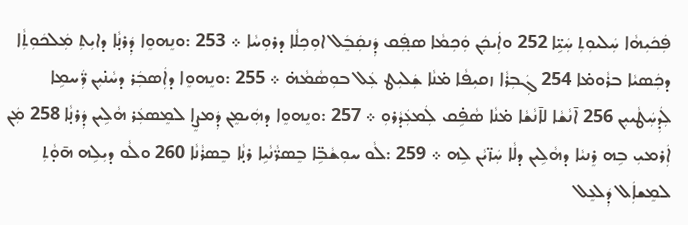ܦܲܟܿܝܼܗܵܐ ܚܲܠܝܘܼܬܼ ܚܲܝܹ̈ܐ 252 ܘܐܲܝܟܲܢ ܘܲܟܼܡܵܐ ܣܦ݂ܲܩ ܕܲܢܩܲܒܸܿܠ ܐܘܼܟܼܠܵܐ ܕܪܘܼܚܵܐ ܀ 253 :ܘܢܸܗܘܸܐ ܕܲܪܢ̣ܵܐ ܕܐܝܼܬܼ ܡܲܠܟܿܘܼܬܼܵܐ ܕܟܲܣܝܵܐ ܒܪܵܘܡ̇ܐ 254 ܓܲܒܼܪܵܐ ܙܩܝܼܦܵܐ ܡ̇ܢܵܐ ܫܲܠܝܼܛ ܥܲܠ ܒܘܼܣܵܡܵܗ̇ ܀ 255 :ܘܢܸܗܘܸܐ ܕܐܲܣܒܲܪ ܕܚܵܢ̇ܝܼܢ ܪ̈ܲܚܡܹܐ ܠܲܕܼܚܲܛܵܝܝܼܢ 256 ܐ̄ܢܵܫܵܐ ܠܐ̄ܢܵܫܵܐ ܡ̇ܢܵܐ ܣܵܦܹ̇ܩ ܠܲܡܥܲܕܵܪܘܼ ܀ 257 :ܘܢܸܗܘܸܐ ܕܗܲܝܡܸܢ ܕܲܡܨܸܐ ܠܡܸܣܥܲܪ ܗܵܠܹܝܢ ܕܲܪܢ̣ܵܐ 258 ܡܲܢ ܐܲܪܡܝܼ ܒܹܗ ܪܸܢܝܵܐ ܕܗܵܠܹܝܢ ܕܠܵܐ ܚܲܙ̈ܝܵܢ ܠܹܗ ܀ 259 :ܠܵܘ ܚܘܼܫܵܒܹ̈ܐ ܒܸܣܪ̈ܵܢܵܝܹܐ ܪܢ̣ܵܐ ܒܸܣܪܵܢܵܐ 260 ܘܠܵܘ ܕܝܼܠܹܗ ܗ̄ܘ̣ܵܬܼ ܠܡܸܫܐܲܠ ܕܲܠܥܸܠ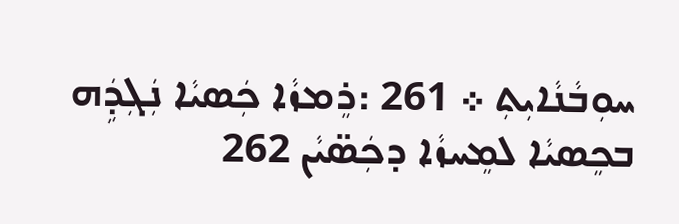ܚܘܼܒܵܢܵܐܝܼܬܼ ܀ 261 :ܪܸܡܙܵܐ ܟܲܣܝܵܐ ܢܲܓܼܕܹܿܗ ܒܟܸܣܝܵܐ ܠܡܸܚܙܵܐ ܕܟܲܣ̈ܝܵܢ 262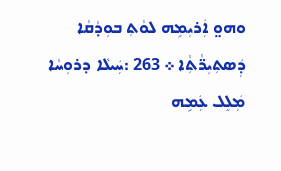ܘܗܘ̤ ܐܲܪܝܼܡܹܗ ܠܘܵܬܼ ܒܘܼܕܵܩܵܐ ܕܲܣܬܼܝܼܪ̈ܵܬܼܵܐ ܀ 263 :ܚܲܝܠܵܐ ܕܪܘܼܚܵܐ ܡܲܠܸܠ ܥܲܡܹܗ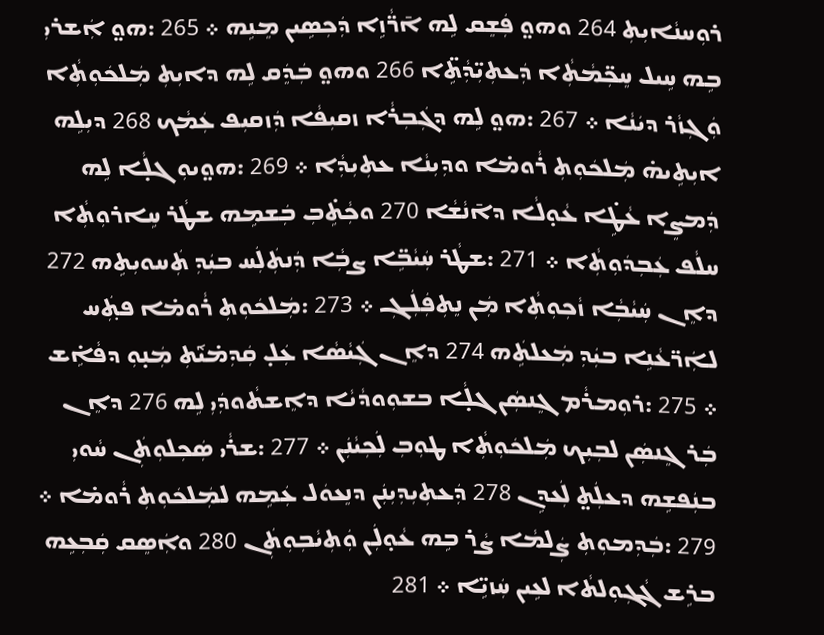ܪܘܼܚܢܵܐܝܼܬܼ 264 ܘܗܘ̤ ܦܲܫܸܩ ܠܹܗ ܐ̄ܪ̈ܵܙܹܐ ܕܲܟܼܣܹܝܢ ܡܸܢܹܗ ܀ 265 :ܗܘ̤ ܐܲܫܪܝܼ ܒܹܗ ܚܹܝܠ ܚܸܟܼ̈ܡܵܬܼܵܐ ܕܲܥܬܼܝܼ̈ܕܼܵܬܹ̈ܐ 266 ܘܗܘ̤ ܒܲܕܸܿܩ ܠܹܗ ܕܐܝܼܬܼ ܡܲܠܟܿܘܼܬܼܵܐ ܘܲܓܼܙܵܪ ܕܝܿܢܵܐ ܀ 267 :ܗܘ̤ ܠܹܗ ܕܓܲܒܼܪܵܐ ܙܩܝܼܦܵܐ ܕܲܙܩܝܼܦ ܥܲܡܵܟ 268 ܕܝܼܠܹܗ ܐܝܼܬܹܝܗ̇ ܡܲܠܟܿܘܼܬܼ ܪܵܘܡ̇ܐ ܘܕܼܝܼܢܵܐ ܥܬܼܝܼܕܼܵܐ ܀ 269 :ܗܘ̤ܝܘܼ ܓܠ̣ܵܐ ܠܹܗ ܕܲܡܨܸܐ ܥܵܛܹ̇ܐ ܥܵܘ̣ܠܵܐ ܕܐ̄ܢܵܫܵܐ 270 ܘܟܼܵܬܹ̇ܒܼ ܒܲܫܡܹܗ ܫܛܵܪ ܚܹܐܪܘܼܬܼܵܐ ܚܠܵܦ ܥܲܒܼܕܿܘܼܬܼܵܐ ܀ 271 :ܫܛܵܪ ܚܲܝܵܒܹ̈ܐ ܨܒܼܵܐ ܕܲܢܬܲܠܲܚ ܒܝܲܕܼ ܬܲܚܘܝܼܬܹܗ 272 ܕܐܸܢ ܚܲܝܵܒܼܵܐ ܙܵܟܼܘܼܬܼܵܐ ܡܲܢ ܢܸܬܼܦܲܠܲܓܼ ܀ 273 :ܡܲܠܟܿܘܼܬܼ ܪܵܘܡ̇ܐ ܦܬ݂ܲܚ ܠܐܲܪ̈ܥܵܢܹܐ ܒܝܲܕܼ ܡܲܥܠܬܹܿܗ 274 ܕܐܸܢ ܓܲܝܵܣܵܐ ܥܲܠ̣ ܩܲܕܼܡ̇ܝܑܬܼ ܡܲܢ̣ܘܼ ܕܦܵܐܹ̇ܫ ܀ 275 :ܪܘܼܡܪܵܡ ܓܸܢܣܲܢ ܓܠ̣ܵܐ ܒܫܘܼܘܕܵܝܵܐ ܕܐܸܫܬܵܘܕܲܝܼ ܠܹܗ 276 ܕܐܸܢ ܒܲܪ ܓܸܢܣܲܢ ܠܒܼܝܼܟ ܡܲܠܟܿܘܼܬܼܵܐ ܛܘܼܒܼ ܠܲܟܼܝܵܢܲܢ ܀ 277 :ܫܪܵܝ ܣܲܟܼܠܘܼܬܲܢ ܚܵܘܝܼ ܒܢܲܦܫܹܗ ܕܥܠܲܬ̤ ܠܲܥܕܹܢ 278 ܕܲܥܬܼܝܼܕܼܝܼܢܲܢ ܕܢܸܥܘܿܠ ܥܲܡܹܗ ܠܡܲܠܟܿܘܼܬܼ ܪܵܘܡ̇ܐ ܀ 279 :ܒܲܕܼܡܘܼܬܼ ܨܲܠܡܵܐ ܨܵܪ ܒܹܗ ܥܵܘ̣ܠܲܢ ܘܲܬܼܝܵܒܼܘܼܬܲܢ 280 ܘܐܲܣܸܩ ܩܲܒܼܥܹܗ ܒܪܹܫ ܓܵܓܼܘܼܠܬܵܐ ܠܥܹܝܢ ܚܲܙܝܹ̈ܐ ܀ 281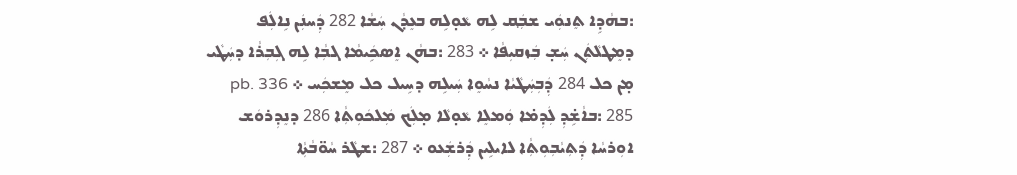:ܒܗܵܕܹܐ ܬܸܢܘܲܝ ܫܒ݂ܲܩ ܠܹܗ ܥܵܘ̣ܠܹܗ ܒܥܸܕܵܢ ܚܲܫܵܐ 282 ܕܲܚܢܲܢ ܢܹܐܠܲܦ ܕܡܸܛܠܵܬܲܢ ܚܲܫ̣ ܒܲܙܩܝܼܦܵܐ ܀ 283 :ܒܗܵܢ ܐܸܣܟܹܿܝܡܵܐ ܓܒܼܵܐ ܠܹܗ ܓܼܒܼܪܵܐ ܕܚܲܛܵܝ ܡ̣ܢ ܟܠ 284 ܕܲܒܼܚܲܛܵܝܵܐ ܢܚܵܘܸܐ ܚܲܝܠܹܗ ܕܚܹܝܠ ܟܠ ܡܸܫܟܲܚ ܀ pb. 336 285 :ܒܐܵܫܹ̇ܕܼ ܠܲܕܼܡ̇ܐ ܘܲܡܠܸܐ ܥܵܘ̣ܠܵܐ ܡ̣ܠܲܟ ܡܲܠܟܿܘܼܬܼܵܐ 286 ܕܢܸܕܼܪܘܿܫ ܐܘܼܪܚܵܐ ܕܲܬܼܝܵܒܼܘܼܬܼܵܐ ܠܐܝܠܹܝܢ ܕܲܪܫܲܥܘ ܀ 287 :ܫܛܵܪ ܚܵܘ̈ܒܵܬܼܵܐ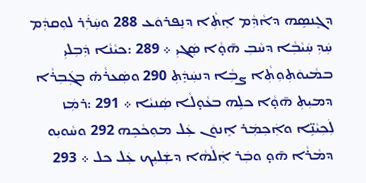ܕܓܸܢܣܹܗ ܕܐܵܕܼܵܡ ܐܸܬܼܵܐ ܕܢܸܦܪܘܿܥ 288 ܘܚܲܪܲܪ ܠܘܼܩܕܲܡ ܚܲܕܼ ܚܲܝܵܒܼܵܐ ܕܚܵܒܼ ܗ̄ܘ̣ܵܐ ܣܲܓܝܼ ܀ 289 :ܟܝܵܢܵܐ ܕܲܒܼܠܝܼ ܒܡܵܝܘܿܬܼܘܼܬܼܵܐ ܨܒܼܵܐ ܕܢܚܲܕܸܿܬܼ 290 ܘܣܲܥܪܵܗ̇ ܒܓܲܒܼܪܵܐ ܕܡܝܼܬܼ ܗ̄ܘ̣ܵܐ ܟܠܹܗ ܒܥܵܘ̣ܠܵܐ ܣܲܢܝܵܐ ܀ 291 :ܪܡܲܙ ܠܲܟܼܝܵܢܹ̈ܐ ܘܐܲܟܼܡܲܪ ܐܸܢܘܿܢ ܥܲܠ ܡܘܼܟܵܟܹܗ 292 ܘܚܵܘܝܼܘ ܕܡܵܪܵܐ ܗ̄ܘ̣ ܘܒܲܪ ܐܲܠܵܗܵܐ ܕܫܲܠܝܼܟ ܥܲܠ ܟܠ ܀ 293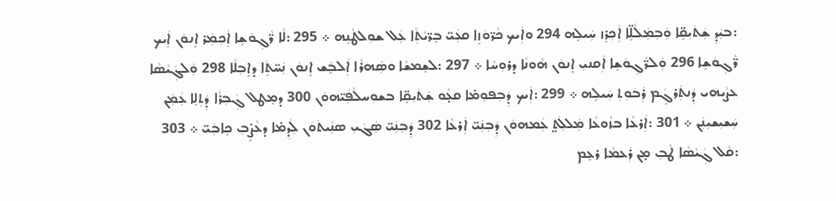:ܒܝܲܕܼ ܫܲܬܿܝܼܩܹ̈ܐ ܘܲܒܼܡܲܠܵܠܹ̈ܐ ܐܲܟܼܪܸܙ ܚܲܝܠܹܗ 294 ܘܐܲܝܟ ܟܵܪ̈ܘܿܙܹܐ ܩܥܲܝ̈ ܒܸܪ̈ܝܵܬܼܵܐ ܥܲܠ ܫܘܼܠܛܵܢܹܗ ܀ 295 :ܠܵܐ ܪ̈ܵܓܼܘܿܫܹܐ ܐܲܟܼܡܲܪ ܐܸܢܘܿܢ ܐܲܝܟ ܪ̈ܵܓܼܘܿܫܹܐ 296 ܘܲܠܪ̈ܵܓܼܘܿܫܹܐ ܐܲܩܢܝܼ ܐܸܢܘܿܢ ܗܵܘܢܵܐ ܕܪܘܼܚܵܐ ܀ 297 :ܠܫܸܡܫܵܐ ܘܣܲܗܪܵܐ ܐܲܠܒܸܿܫ ܐܸܢܘܿܢ ܢܲܚ̈ܬܹܿܐ ܕܐܸܒܼܠܵܐ 298 ܘܲܠܓܲܝܵܣܵܐ ܥܨܵܝܗܝ ܕܲܢܬܲܪܓܸܿܡ ܪܲܒܿܘܼܬܼ ܚܲܝܠܹܗ ܀ 299 :ܐܲܝܟ ܕܲܒܼܦܘܼܡ̇ܐ ܩܥ̣ܵܘ ܫܲܬܿܝܼܩܹ̈ܐ ܒܫܘܼܚܠܵܦܲܝ̈ܗܘܿܢ 300 ܕܡܸܛܠ ܓܲܒܼܪܵܐ ܕܲܬܼܠܸܐ ܥܲܡܲܢ ܚܲܫܝܼܫܝܼܢܲܢ ܀ 301 :ܐܲܪܥܵܐ ܒܙܵܘܥܵܐ ܡܲܠܠܲܬ̤ ܥܲܡܗܘܿܢ ܕܲܒܼܢܲܝ̈ ܐܲܪܥܵܐ 302 ܕܲܒܼܢܲܝ̈ ܣܲܓܿܝܼ ܣܢܲܝܬܿܘܿܢ ܠܲܕܼܡ̇ܐ ܕܥܵܨܹ̇ܒܼ ܟܹܐܒܲܝ̈ ܀ 303 :ܩܵܠ ܓܲܝܵܣܵܐ ܛܵܒܼ ܡ̣ܢ ܪܲܥܡܵܐ ܪܥܸܡ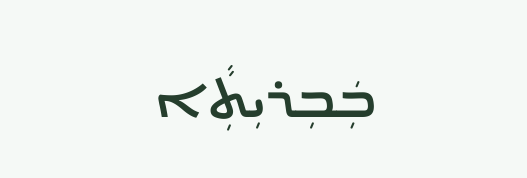ܒܲܒܼܪܝܼܬܼܵܐ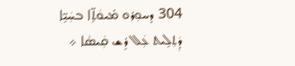304 ܕܚܘܼܪܘ ܡ̇ܝܘܿܬܹ̈ܐ ܒܚܲܝܹ̈ܐ ܕܲܬܼܠܹܝܬ ܥܲܠ ܪܹܫ ܩܲܝܣܵܐ ܀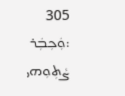305 :ܘܲܟܼܒܲܪ ܨܵܬܼܘܼܗܝ